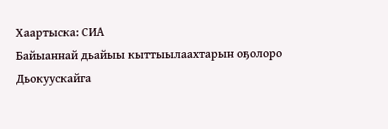Хаартыска: СИА
Байыаннай дьайыы кыттыылаахтарын оҕолоро Дьокуускайга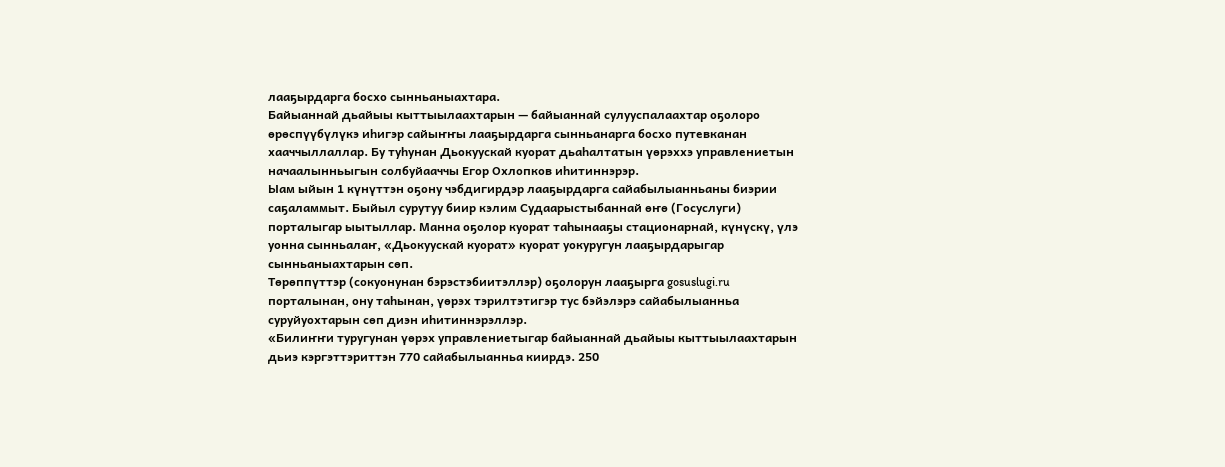лааҕырдарга босхо сынньаныахтара.
Байыаннай дьайыы кыттыылаахтарын — байыаннай сулууспалаахтар оҕолоро өрөспүүбүлүкэ иһигэр сайыҥҥы лааҕырдарга сынньанарга босхо путевканан хааччыллаллар. Бу туһунан Дьокуускай куорат дьаһалтатын үөрэххэ управлениетын начаалынньыгын солбуйааччы Егор Охлопков иһитиннэрэр.
Ыам ыйын 1 күнүттэн оҕону чэбдигирдэр лааҕырдарга сайабылыанньаны биэрии саҕаламмыт. Быйыл сурутуу биир кэлим Судаарыстыбаннай өҥө (Госуслуги) порталыгар ыытыллар. Манна оҕолор куорат таһынааҕы стационарнай, күнүскү, үлэ уонна сынньалаҥ, «Дьокуускай куорат» куорат уокуругун лааҕырдарыгар сынньаныахтарын сөп.
Төрөппүттэр (сокуонунан бэрэстэбиитэллэр) оҕолорун лааҕырга gosuslugi.ru порталынан, ону таһынан, үөрэх тэрилтэтигэр тус бэйэлэрэ сайабылыанньа суруйуохтарын сөп диэн иһитиннэрэллэр.
«Билиҥҥи туругунан үөрэх управлениетыгар байыаннай дьайыы кыттыылаахтарын дьиэ кэргэттэриттэн 770 сайабылыанньа киирдэ. 250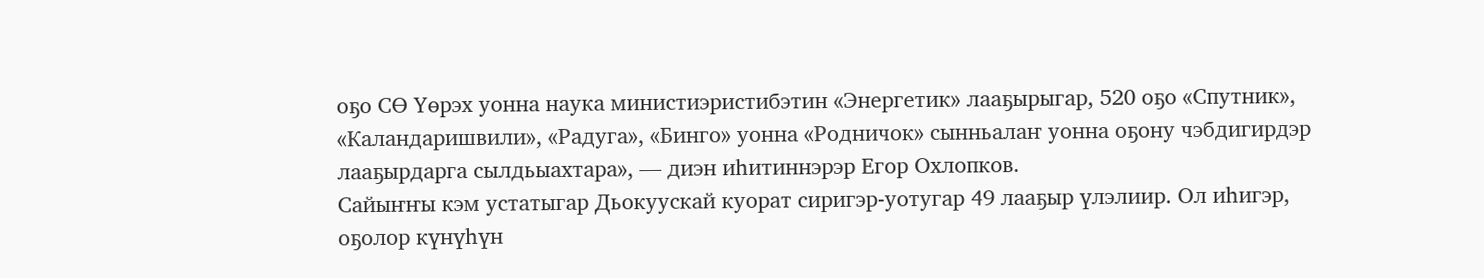оҕо СӨ Үөрэх уонна наука министиэристибэтин «Энергетик» лааҕырыгар, 520 оҕо «Спутник», «Каландаришвили», «Радуга», «Бинго» уонна «Родничок» сынньалаҥ уонна оҕону чэбдигирдэр лааҕырдарга сылдьыахтара», — диэн иһитиннэрэр Егор Охлопков.
Сайыҥҥы кэм устатыгар Дьокуускай куорат сиригэр-уотугар 49 лааҕыр үлэлиир. Ол иһигэр, оҕолор күнүһүн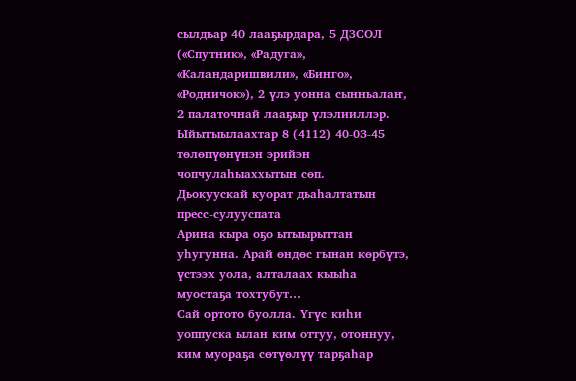сылдьар 40 лааҕырдара, 5 ДЗСОЛ («Спутник», «Радуга», «Каландаришвили», «Бинго», «Родничок»), 2 үлэ уонна сынньалаҥ, 2 палаточнай лааҕыр үлэлииллэр.
Ыйытыылаахтар 8 (4112) 40-03-45 төлөпүөнүнэн эрийэн чопчулаһыаххытын сөп.
Дьокуускай куорат дьаһалтатын пресс-сулууспата
Арина кыра оҕо ытыырыттан уһугунна. Арай өндөс гынан көрбүтэ, үстээх уола, алталаах кыыһа муостаҕа тохтубут…
Сай ортото буолла. Үгүс киһи уоппуска ылан ким оттуу, отоннуу, ким муораҕа сөтүөлүү тарҕаһар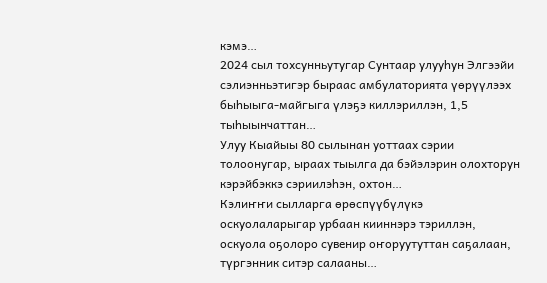кэмэ…
2024 сыл тохсунньутугар Сунтаар улууһун Элгээйи сэлиэнньэтигэр быраас амбулаторията үөрүүлээх быһыыга-майгыга үлэҕэ киллэриллэн, 1,5 тыһыынчаттан…
Улуу Кыайыы 80 сылынан уоттаах сэрии толоонугар, ыраах тыылга да бэйэлэрин олохторун кэрэйбэккэ сэриилэһэн, охтон…
Кэлиҥҥи сылларга өрөспүүбүлүкэ оскуолаларыгар урбаан кииннэрэ тэриллэн, оскуола оҕолоро сувенир оҥоруутуттан саҕалаан, түргэнник ситэр салааны…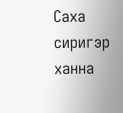Саха сиригэр ханна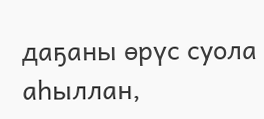даҕаны өрүс суола аһыллан,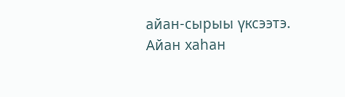айан-сырыы үксээтэ. Айан хаһан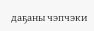даҕаны чэпчэки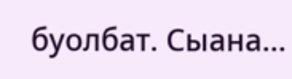буолбат. Сыана…